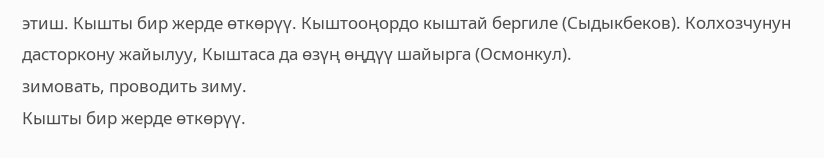этиш. Кышты бир жерде өткөрүү. Кыштооңордо кыштай бергиле (Сыдыкбеков). Колхозчунун дасторкону жайылуу, Кыштаса да өзүң өңдүү шайырга (Осмонкул).
зимовать, проводить зиму.
Кышты бир жерде өткөрүү.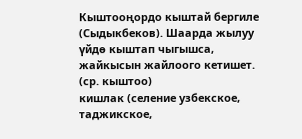Кыштооңордо кыштай бергиле (Сыдыкбеков). Шаарда жылуу үйдө кыштап чыгышса, жайкысын жайлоого кетишет.
(ср. кыштоо)
кишлак (селение узбекское, таджикское,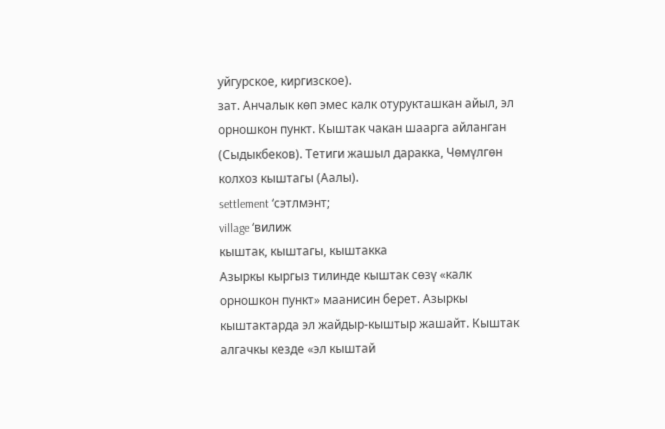уйгурское, киргизское).
зат. Анчалык көп эмес калк отурукташкан айыл, эл орношкон пункт. Кыштак чакан шаарга айланган (Сыдыкбеков). Тетиги жашыл даракка, Чөмүлгөн колхоз кыштагы (Аалы).
settlement ‘сэтлмэнт;
village ‘вилиж
кыштак, кыштагы, кыштакка
Азыркы кыргыз тилинде кыштак сөзү «калк орношкон пункт» маанисин берет. Азыркы кыштактарда эл жайдыр-кыштыр жашайт. Кыштак алгачкы кезде «эл кыштай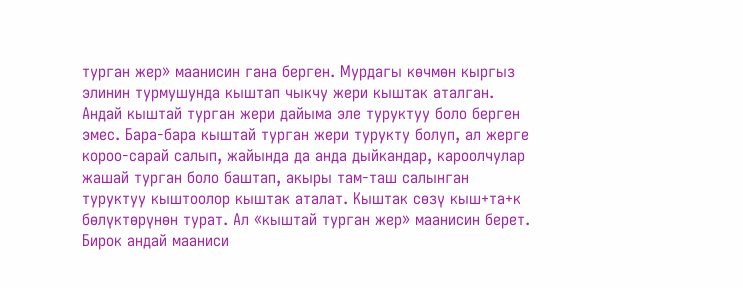турган жер» маанисин гана берген. Мурдагы көчмөн кыргыз элинин турмушунда кыштап чыкчу жери кыштак аталган. Андай кыштай турган жери дайыма эле туруктуу боло берген эмес. Бара-бара кыштай турган жери турукту болуп, ал жерге короо-сарай салып, жайында да анда дыйкандар, кароолчулар жашай турган боло баштап, акыры там-таш салынган туруктуу кыштоолор кыштак аталат. Кыштак сөзү кыш+та+к бөлүктөрүнөн турат. Ал «кыштай турган жер» маанисин берет. Бирок андай мааниси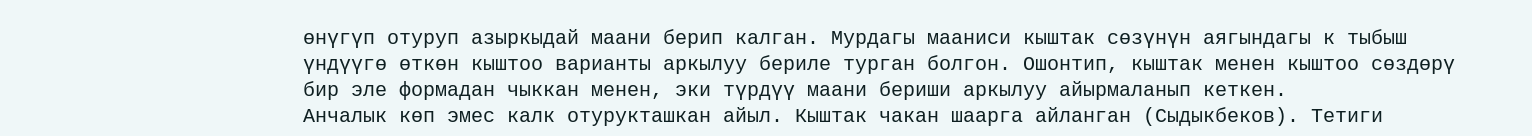өнүгүп отуруп азыркыдай маани берип калган. Мурдагы мааниси кыштак сөзүнүн аягындагы к тыбыш үндүүгө өткөн кыштоо варианты аркылуу бериле турган болгон. Ошонтип, кыштак менен кыштоо сөздөрү бир эле формадан чыккан менен, эки түрдүү маани бериши аркылуу айырмаланып кеткен.
Анчалык көп эмес калк отурукташкан айыл. Кыштак чакан шаарга айланган (Сыдыкбеков). Тетиги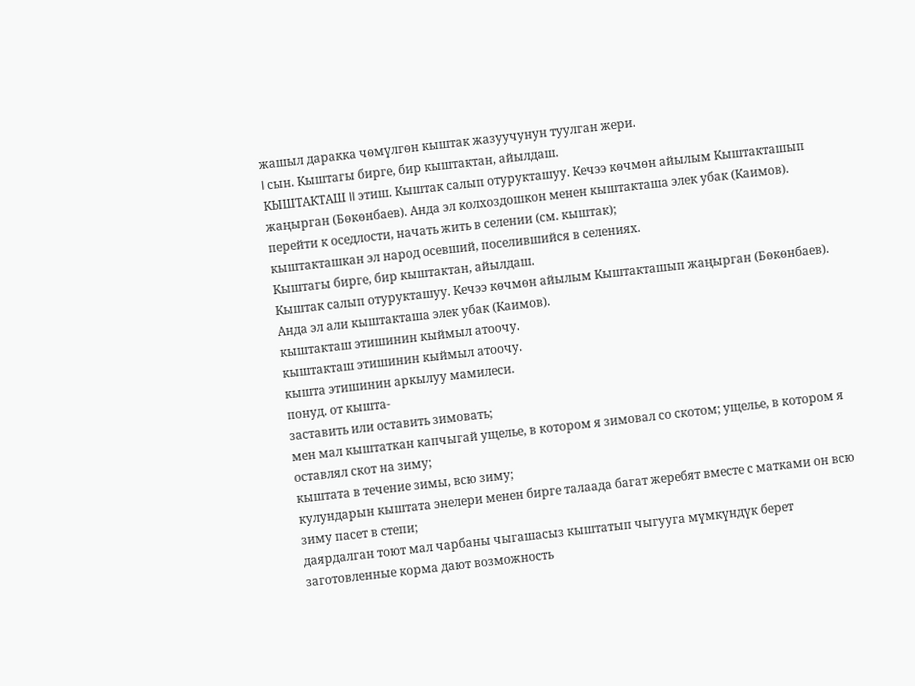жашыл даракка чөмүлгөн кыштак жазуучунун туулган жери.
I сын. Кыштагы бирге, бир кыштактан, айылдаш.
КЫШТАКТАШ II этиш. Кыштак салып отурукташуу. Кечээ көчмөн айылым Кыштакташып жаңырган (Бөкөнбаев). Анда эл колхоздошкон менен кыштакташа элек убак (Каимов).
перейти к оседлости, начать жить в селении (см. кыштак);
кыштакташкан эл народ осевший, поселившийся в селениях.
Кыштагы бирге, бир кыштактан, айылдаш.
Кыштак салып отурукташуу. Кечээ көчмөн айылым Кыштакташып жаңырган (Бөкөнбаев). Анда эл али кыштакташа элек убак (Каимов).
кыштакташ этишинин кыймыл атоочу.
кыштакташ этишинин кыймыл атоочу.
кышта этишинин аркылуу мамилеси.
понуд. от кышта-
заставить или оставить зимовать;
мен мал кыштаткан капчыгай ущелье, в котором я зимовал со скотом; ущелье, в котором я оставлял скот на зиму;
кыштата в течение зимы, всю зиму;
кулундарын кыштата энелери менен бирге талаада багат жеребят вместе с матками он всю зиму пасет в степи;
даярдалган тоют мал чарбаны чыгашасыз кыштатып чыгууга мүмкүндүк берет заготовленные корма дают возможность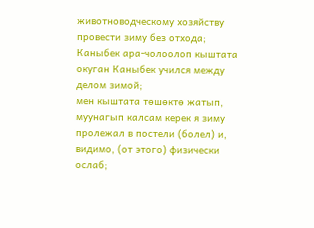животноводческому хозяйству провести зиму без отхода;
Каныбек ара-чолоолоп кыштата окуган Каныбек учился между делом зимой;
мен кыштата төшөктө жатып, муунагып калсам керек я зиму пролежал в постели (болел) и, видимо, (от этого) физически ослаб;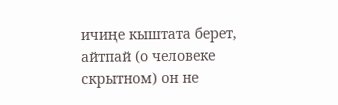ичиңе кыштата берет, айтпай (о человеке скрытном) он не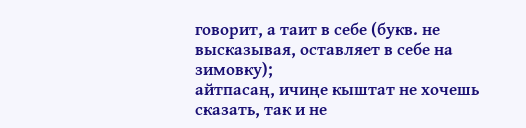говорит, а таит в себе (букв. не высказывая, оставляет в себе на зимовку);
айтпасаң, ичиңе кыштат не хочешь сказать, так и не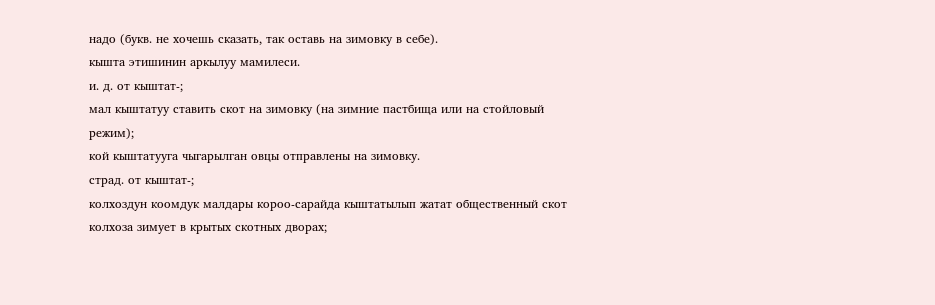надо (букв. не хочешь сказать, так оставь на зимовку в себе).
кышта этишинин аркылуу мамилеси.
и. д. от кыштат-;
мал кыштатуу ставить скот на зимовку (на зимние пастбища или на стойловый режим);
кой кыштатууга чыгарылган овцы отправлены на зимовку.
страд. от кыштат-;
колхоздун коомдук малдары короо-сарайда кыштатылып жатат общественный скот колхоза зимует в крытых скотных дворах;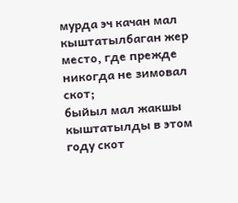мурда эч качан мал кыштатылбаган жер место, где прежде никогда не зимовал скот;
быйыл мал жакшы кыштатылды в этом году скот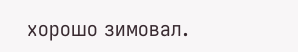хорошо зимовал.